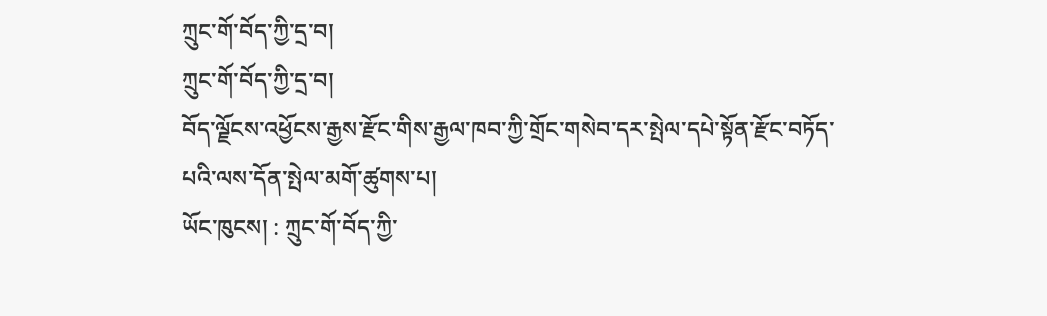ཀྲུང་གོ་བོད་ཀྱི་དྲ་བ།
ཀྲུང་གོ་བོད་ཀྱི་དྲ་བ།
བོད་ལྗོངས་འཕྱོངས་རྒྱས་རྫོང་གིས་རྒྱལ་ཁབ་ཀྱི་གྲོང་གསེབ་དར་སྤེལ་དཔེ་སྟོན་རྫོང་བཏོད་པའི་ལས་དོན་སྤེལ་མགོ་ཚུགས་པ།
ཡོང་ཁུངས། : ཀྲུང་གོ་བོད་ཀྱི་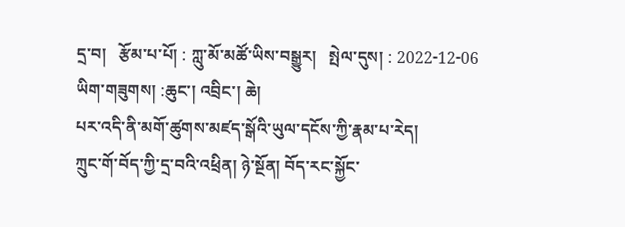དྲ་བ།   རྩོམ་པ་པོ། : ཀླུ་མོ་མཚོ་ཡིས་བསྒྱུར།   སྤེལ་དུས། : 2022-12-06
ཡིག་གཟུགས། :ཆུང་། འབྲིང་། ཆེ།
པར་འདི་ནི་མགོ་ཚུགས་མཛད་སྒོའི་ཡུལ་དངོས་ཀྱི་རྣམ་པ་རེད།
ཀྲུང་གོ་བོད་ཀྱི་དྲ་བའི་འཕྲིན། ཉེ་སྔོན། བོད་རང་སྐྱོང་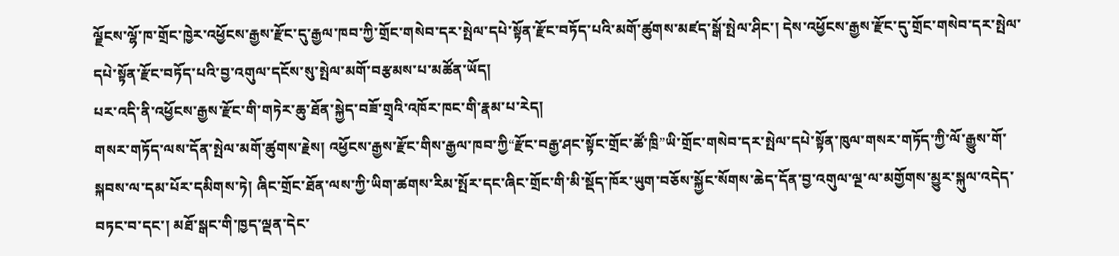ལྗོངས་ལྷོ་ཁ་གྲོང་ཁྱེར་འཕྱོངས་རྒྱས་རྫོང་དུ་རྒྱལ་ཁབ་ཀྱི་གྲོང་གསེབ་དར་སྤེལ་དཔེ་སྟོན་རྫོང་བཏོད་པའི་མགོ་ཚུགས་མཛད་སྒོ་སྤེལ་ཤིང་། དེས་འཕྱོངས་རྒྱས་རྫོང་དུ་གྲོང་གསེབ་དར་སྤེལ་དཔེ་སྟོན་རྫོང་བཏོད་པའི་བྱ་འགུལ་དངོས་སུ་སྤེལ་མགོ་བརྩམས་པ་མཚོན་ཡོད།
པར་འདི་ནི་འཕྱོངས་རྒྱས་རྫོང་གི་གཏེར་ཆུ་ཐོན་སྐྱེད་བཟོ་གྲྭའི་འཁོར་ཁང་གི་རྣམ་པ་རེད།
གསར་གཏོད་ལས་དོན་སྤེལ་མགོ་ཚུགས་རྗེས། འཕྱོངས་རྒྱས་རྫོང་གིས་རྒྱལ་ཁབ་ཀྱི“རྫོང་བརྒྱ་ཤང་སྟོང་གྲོང་ཚོ་ཁྲི”ཡི་གྲོང་གསེབ་དར་སྤེལ་དཔེ་སྟོན་ཁུལ་གསར་གཏོད་ཀྱི་ལོ་རྒྱུས་གོ་སྐབས་ལ་དམ་པོར་དམིགས་ཏེ། ཞིང་གྲོང་ཐོན་ལས་ཀྱི་ཡིག་ཚགས་རིམ་སྤོར་དང་ཞིང་གྲོང་གི་མི་སྡོད་ཁོར་ཡུག་བཅོས་སྐྱོང་སོགས་ཆེད་དོན་བྱ་འགུལ་ལྔ་ལ་མགྱོགས་མྱུར་སྐུལ་འདེད་བཏང་བ་དང་། མཐོ་སྒང་གི་ཁྱད་ལྡན་དེང་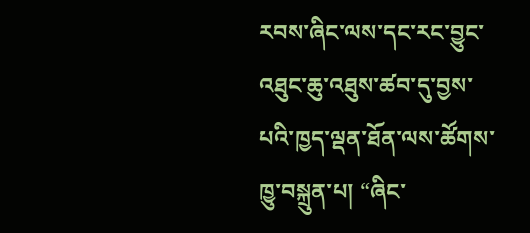རབས་ཞིང་ལས་དང་རང་བྱུང་འཐུང་ཆུ་འཐུས་ཚབ་དུ་བྱས་པའི་ཁྱད་ལྡན་ཐོན་ལས་ཚོགས་ཁྱུ་བསྐྲུན་པ། “ཞིང་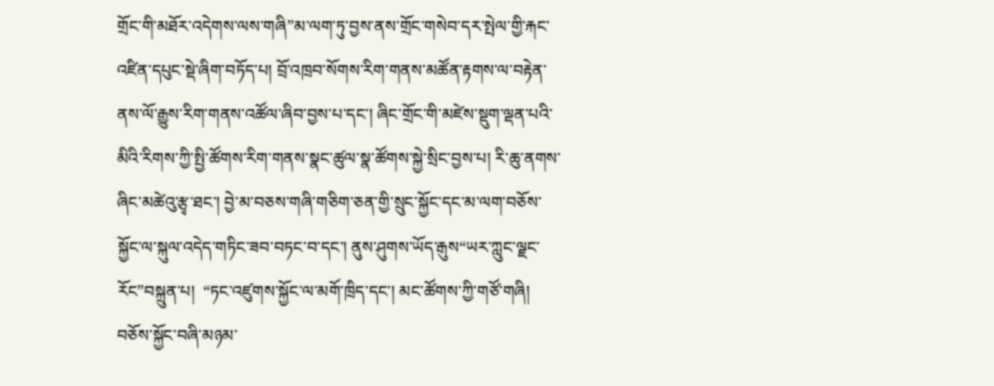གྲོང་གི་མཐོར་འདེགས་ལས་གཞི”མ་ལག་ཏུ་བྱས་ནས་གྲོང་གསེབ་དར་སྤེལ་གྱི་རྐང་འཛིན་དཔུང་སྡེ་ཞིག་བཏོད་པ། བྲོ་འཁྲབ་སོགས་རིག་གནས་མཚོན་རྟགས་ལ་བརྟེན་ནས་ལོ་རྒྱུས་རིག་གནས་འཚོལ་ཞིབ་བྱས་པ་དང་། ཞིང་གྲོང་གི་མཛེས་སྡུག་ལྡན་པའི་མིའི་རིགས་ཀྱི་སྤྱི་ཚོགས་རིག་གནས་སྣང་ཚུལ་སྣ་ཚོགས་སྐྱེ་སྲིང་བྱས་པ། རི་ཆུ་ནགས་ཞིང་མཚེའུ་རྩྭ་ཐང་། བྱེ་མ་བཅས་གཞི་གཅིག་ཅན་གྱི་སྲུང་སྐྱོང་དང་མ་ལག་བཅོས་སྐྱོང་ལ་སྐུལ་འདེད་གཏིང་ཟབ་བཏང་བ་དང་། ནུས་ཤུགས་ཡོད་རྒུས“ཡར་ཀླུང་ལྗང་རོང”བསྐྲུན་པ།  “ཏང་འཛུགས་སྐྱོང་ལ་མགོ་ཁྲིད་དང་། མང་ཚོགས་ཀྱི་གཙོ་གཞི། བཅོས་སྐྱོང་བཞི་མཉམ་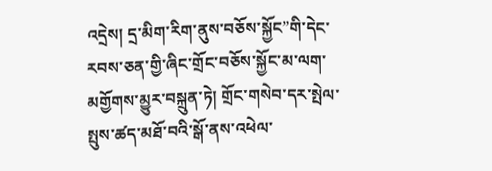འདྲེས། དྲ་མིག་རིག་ནུས་བཅོས་སྐྱོང”གི་དེང་རབས་ཅན་གྱི་ཞིང་གྲོང་བཅོས་སྐྱོང་མ་ལག་མགྱོགས་མྱུར་བསྐྲུན་ཏེ། གྲོང་གསེབ་དར་སྤེལ་སྤུས་ཚད་མཐོ་བའི་སྒོ་ནས་འཕེལ་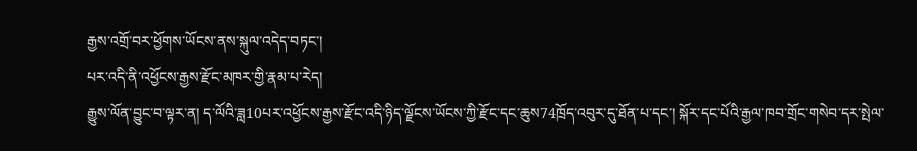རྒྱས་འགྲོ་བར་ཕྱོགས་ཡོངས་ནས་སྐུལ་འདེད་བཏང་།
པར་འདི་ནི་འཕྱོངས་རྒྱས་རྫོང་མཁར་གྱི་རྣམ་པ་རེད།
རྒྱུས་ལོན་བྱུང་བ་ལྟར་ན། ད་ལོའི་ཟླ10པར་འཕྱོངས་རྒྱས་རྫོང་འདི་ཉིད་ལྗོངས་ཡོངས་ཀྱི་རྫོང་དང་ཆུས74ཁྲོད་འབུར་དུ་ཐོན་པ་དང་། སྐོར་དང་པོའི་རྒྱལ་ཁབ་གྲོང་གསེབ་དར་སྤེལ་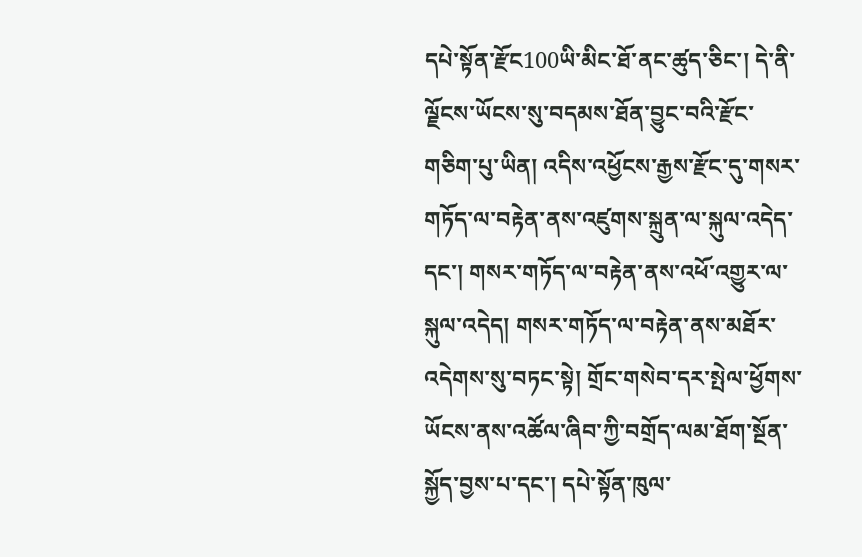དཔེ་སྟོན་རྫོང100ཡི་མིང་ཐོ་ནང་ཚུད་ཅིང་། དེ་ནི་ལྗོངས་ཡོངས་སུ་བདམས་ཐོན་བྱུང་བའི་རྫོང་གཅིག་པུ་ཡིན། འདིས་འཕྱོངས་རྒྱས་རྫོང་དུ་གསར་གཏོད་ལ་བརྟེན་ནས་འཛུགས་སྐྲུན་ལ་སྐུལ་འདེད་དང་། གསར་གཏོད་ལ་བརྟེན་ནས་འཕོ་འགྱུར་ལ་སྐུལ་འདེད། གསར་གཏོད་ལ་བརྟེན་ནས་མཐོར་འདེགས་སུ་བཏང་སྟེ། གྲོང་གསེབ་དར་སྤེལ་ཕྱོགས་ཡོངས་ནས་འཚོལ་ཞིབ་ཀྱི་བགྲོད་ལམ་ཐོག་སྔོན་སྐྱོད་བྱས་པ་དང་། དཔེ་སྟོན་ཁུལ་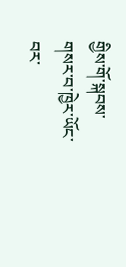གྱིས་གོ་སྐབས་གསར་བ་ཁྱེར་ཡོང་བར་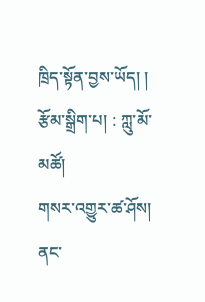ཁྲིད་སྟོན་བྱས་ཡོད། །
རྩོམ་སྒྲིག་པ། : ཀླུ་མོ་མཚོ།
གསར་འགྱུར་ཚ་ཤོས།
ནང་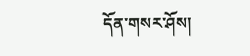དོན་གསར་ཤོས།